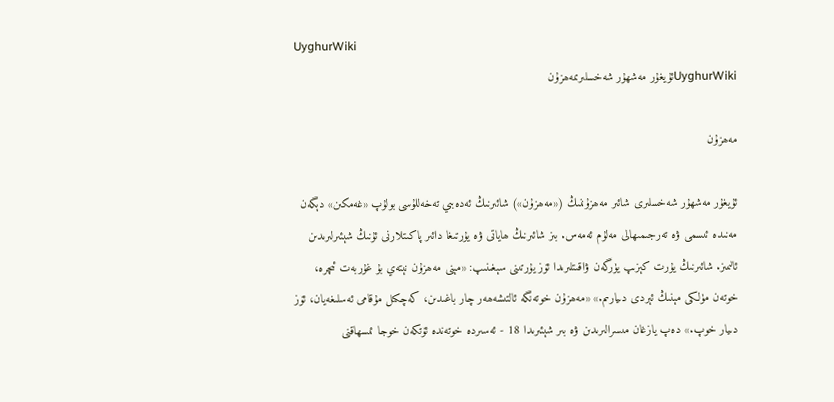UyghurWiki
UyghurWikiئۇيغۇر مەشھۇر شەخسلىرىمەھزۇن

مەھزۇن

ئۇيغۇر مەشھۇر شەخسلىرى شائىر مەھزۇننىڭ («مەھزۇن») شائىرنىڭ ئەدەبىي تەخەللۇسى بولۇپ «غەمكىن» دېگەن مەنىدە ئىسمى ۋە تەرجىمىھالى مەلۇم ئەمەس. بىز شائىرنىڭ ھاياتى ۋە يۇرتىغا دائىر پاكىتلارنى ئۇنىڭ شېئىرلىرىدىن ئالىمىز. شائىرنىڭ يۇرت كېزىپ يۈرگەن ۋاقىتلىرىدا ئۆز يۇرتىنى سېغىنىپ: «مېنى مەھزۇن نېتەي بۇ غۇربەت ئىچرە، خوتەن مۈلكى مېنىڭ ئېردى دىيارىم.» «مەھزۇن خوتەنگە ئالتىشەھەر چار باغىدىن، كەچكىل مۇقامى ئەسلىغەيان، ئۆز دىيار خوپ.» دەپ يازغان مىسرالىرىدىن ۋە بىر شېئىرىدا 18 - ئەسىردە خوتەندە ئۆتكەن خوجا ئىسھاقنى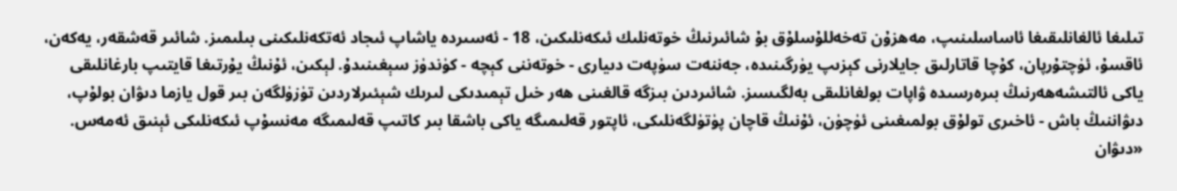تىلىغا ئالغانلىقىغا ئاساسلىنىپ، مەھزۇن تەخەللۇسلۇق بۇ شائىرنىڭ خوتەنلىك ئىكەنلىكىن، 18 - ئەسىردە ياشاپ ئىجاد ئەتكەنلىكىنى بىلىمىز. شائىر قەشقەر، يەكەن، ئاقسۇ، ئۈچتۇرپان، كۇچا قاتارلىق جايلارنى كېزىپ يۈرگىنىدە، جەننەت سۈپەت دىيارى - خوتەننى كېچە - كۈندۈز سېغىنىدۇ. لېكىن، ئۇنىڭ يۇرتىغا قايتىپ بارغانلىقى ياكى ئالتىشەھەرنىڭ بىرەرسىدە ۋاپات بولغانلىقى بەلگىسىز. شائىردىن بىزگە قالغىنى ھەر خىل تېمىدىكى لىرىك شېئىرلاردىن تۈزۈلگەن بىر قول يازما دىۋان بولۇپ، دىۋاننىڭ باش - ئاخىرى تولۇق بولمىغىنى ئۈچۈن، ئۇنىڭ قاچان پۈتۈلگەنلىكى، ئاپتور قەلىمىگە ياكى باشقا بىر كاتىپ قەلىمىگە مەنسۇپ ئىكەنلىكى ئېنىق ئەمەس. «دىۋان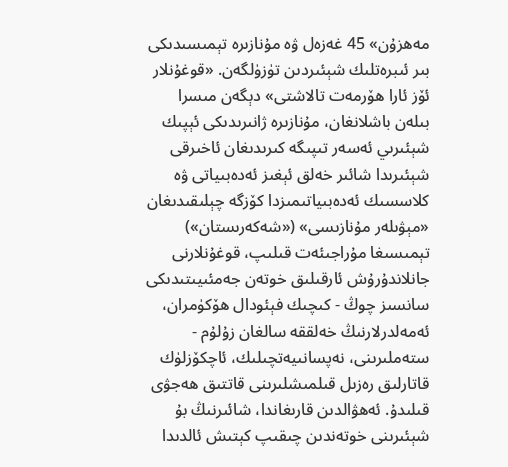مەھزۇن» 45 غەزەل ۋە مۇنازىرە تېمىسىدىكى بىر ئىبرەتلىك شېئىردىن تۈزۈلگەن. «قوغۇنلار ئۆز ئارا ھۆرمەت تالاشتى» دېگەن مىسرا بىلەن باشلانغان، مۇنازىرە ژانىرىدىكى ئېپىك شېئىرىي ئەسەر تىپىگە كىرىدىغان ئاخىرقى شېئىرىدا شائىر خەلق ئېغىز ئەدەبىياتى ۋە كلاسسىك ئەدەبىياتىمىزدا كۆزگە چېلىقىدىغان «مېۋىلەر مۇنازىسى» («شەكەرىستان») تېمىسىغا مۇراجىئەت قىلىپ، قوغۇنلارنى جانلاندۇرۇش ئارقىلىق خوتەن جەمئىيىتىدىكى سانسىز چوڭ - كىچىك فېئودال ھۆكۈمران، ئەمەلدرلارنىڭ خەلققە سالغان زۇلۇم - ستەملىرىنى، نەپسانىيەتچىلىك، ئاچكۆزلۈك قاتارلىق رەزىل قىلمىشلىرىنى قاتتىق ھەجۋى قىلىدۇ. ئەھۋالدىن قارىغاندا، شائىرنىڭ بۇ شېئىرىنى خوتەندىن چىقىپ كېتىش ئالدىدا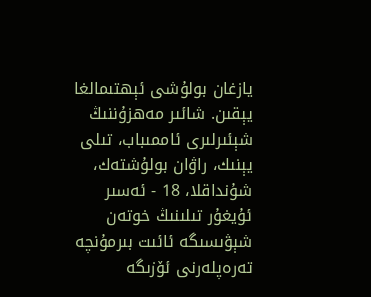يازغان بولۇشى ئېھتىمالغا يېقىن. شائىر مەھزۇننىڭ شېئىرلىرى ئاممىباب، تىلى يېنىك، راۋان بولۇشتەك، شۇنداقلا، 18 - ئەسىر ئۇيغۇر تىلىنىڭ خوتەن شېۋىسىگە ئائىت بىرمۇنچە تەرەپلەرنى ئۆزىگە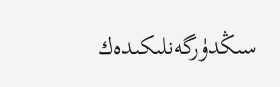سىڭدۈرگەنلىكىدەك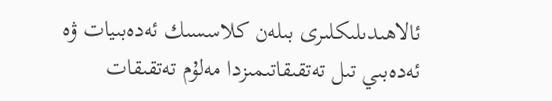ئالاھىدىلىكلىرى بىلەن كلاسسىك ئەدەبىيات ۋە ئەدەبىي تىل تەتقىقاتىمىزدا مەلۇم تەتقىقات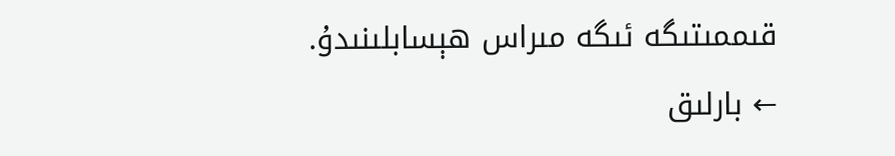قىممىتىگە ئىگە مىراس ھېسابلىنىدۇ.
← بارلىق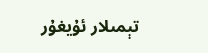تېمىلار ئۇيغۇر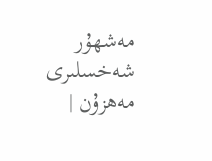مەشھۇر شەخسلىرى
مەھزۇن |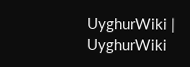UyghurWiki | UyghurWiki